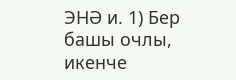ЭНӘ и. 1) Бер башы очлы, икенче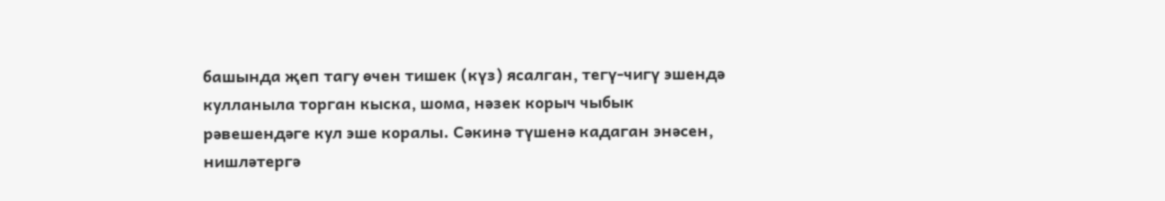башында җеп тагу өчен тишек (күз) ясалган, тегү-чигү эшендә кулланыла торган кыска, шома, нәзек корыч чыбык рәвешендәге кул эше коралы. Сәкинә түшенә кадаган энәсен, нишләтергә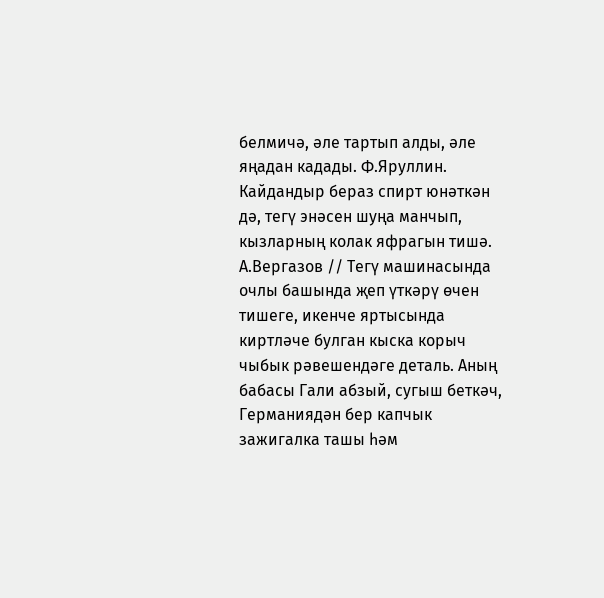белмичә, әле тартып алды, әле яңадан кадады. Ф.Яруллин. Кайдандыр бераз спирт юнәткән дә, тегү энәсен шуңа манчып, кызларның колак яфрагын тишә. А.Вергазов // Тегү машинасында очлы башында җеп үткәрү өчен тишеге, икенче яртысында киртләче булган кыска корыч чыбык рәвешендәге деталь. Аның бабасы Гали абзый, сугыш беткәч, Германиядән бер капчык зажигалка ташы һәм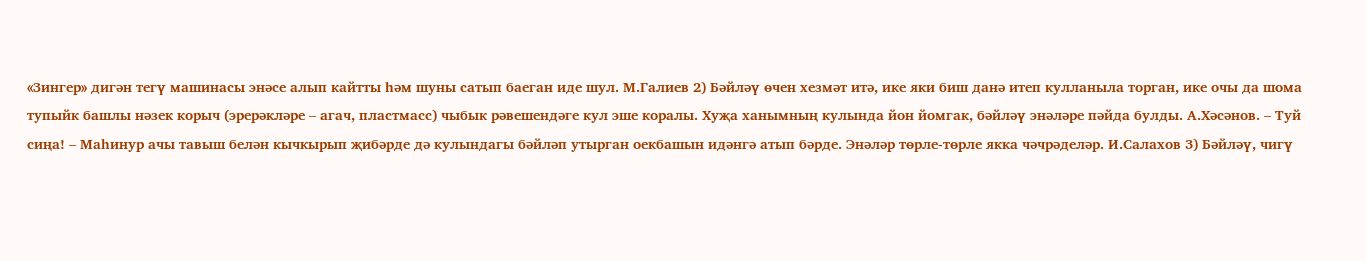«Зингер» дигән тегү машинасы энәсе алып кайтты һәм шуны сатып баеган иде шул. М.Галиев 2) Бәйләү өчен хезмәт итә, ике яки биш данә итеп кулланыла торган, ике очы да шома тупыйк башлы нәзек корыч (эрерәкләре – агач, пластмасс) чыбык рәвешендәге кул эше коралы. Хуҗа ханымның кулында йон йомгак, бәйләү энәләре пәйда булды. А.Хәсәнов. – Туй сиңа! – Маһинур ачы тавыш белән кычкырып җибәрде дә кулындагы бәйләп утырган оекбашын идәнгә атып бәрде. Энәләр төрле-төрле якка чәчрәделәр. И.Салахов 3) Бәйләү, чигү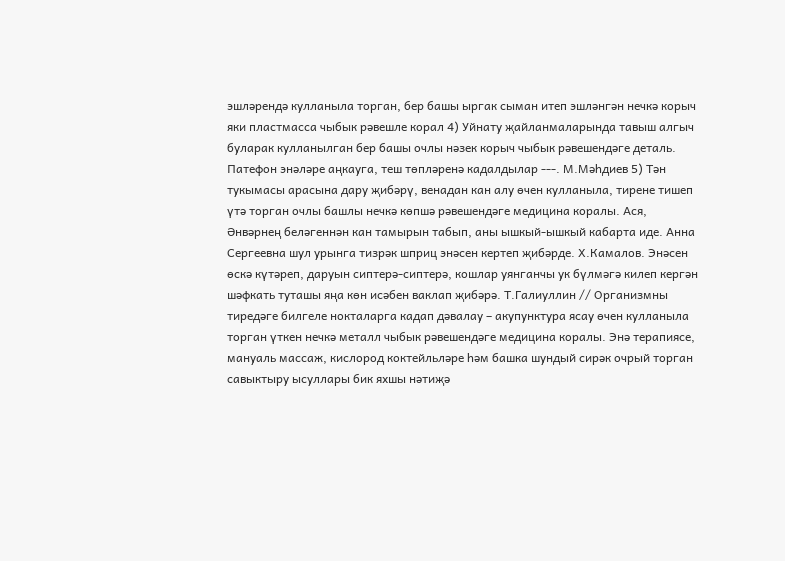эшләрендә кулланыла торган, бер башы ыргак сыман итеп эшләнгән нечкә корыч яки пластмасса чыбык рәвешле корал 4) Уйнату җайланмаларында тавыш алгыч буларак кулланылган бер башы очлы нәзек корыч чыбык рәвешендәге деталь. Патефон энәләре аңкауга, теш төпләренә кадалдылар ---. М.Мәһдиев 5) Тән тукымасы арасына дару җибәрү, венадан кан алу өчен кулланыла, тирене тишеп үтә торган очлы башлы нечкә көпшә рәвешендәге медицина коралы. Ася, Әнвәрнең беләгеннән кан тамырын табып, аны ышкый-ышкый кабарта иде. Анна Сергеевна шул урынга тизрәк шприц энәсен кертеп җибәрде. Х.Камалов. Энәсен өскә күтәреп, даруын сиптерә-сиптерә, кошлар уянганчы ук бүлмәгә килеп кергән шәфкать туташы яңа көн исәбен ваклап җибәрә. Т.Галиуллин // Организмны тиредәге билгеле нокталарга кадап дәвалау – акупунктура ясау өчен кулланыла торган үткен нечкә металл чыбык рәвешендәге медицина коралы. Энә терапиясе, мануаль массаж, кислород коктейльләре һәм башка шундый сирәк очрый торган савыктыру ысуллары бик яхшы нәтиҗә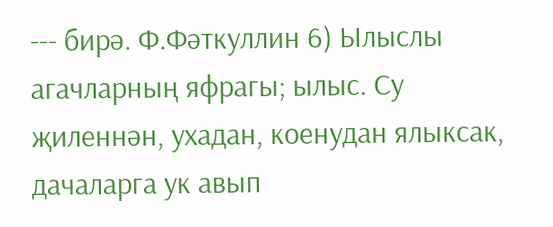--- бирә. Ф.Фәткуллин 6) Ылыслы агачларның яфрагы; ылыс. Су җиленнән, ухадан, коенудан ялыксак, дачаларга ук авып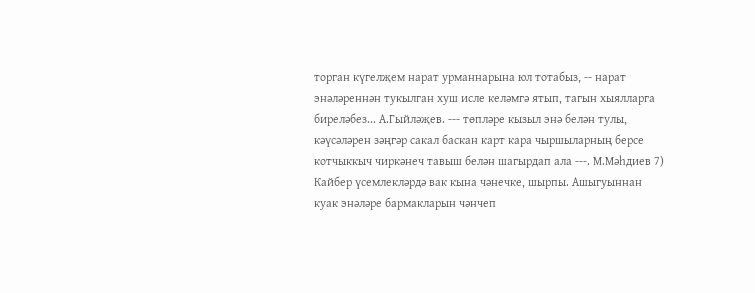торган күгелҗем нарат урманнарына юл тотабыз, -- нарат энәләреннән тукылган хуш исле келәмгә ятып, тагын хыялларга биреләбез... А.Гыйләҗев. --- төпләре кызыл энә белән тулы, кәүсәләрен зәңгәр сакал баскан карт кара чыршыларның берсе котчыккыч чиркәнеч тавыш белән шагырдап ала ---. М.Мәһдиев 7) Кайбер үсемлекләрдә вак кына чәнечке, шырпы. Ашыгуыннан куак энәләре бармакларын чәнчеп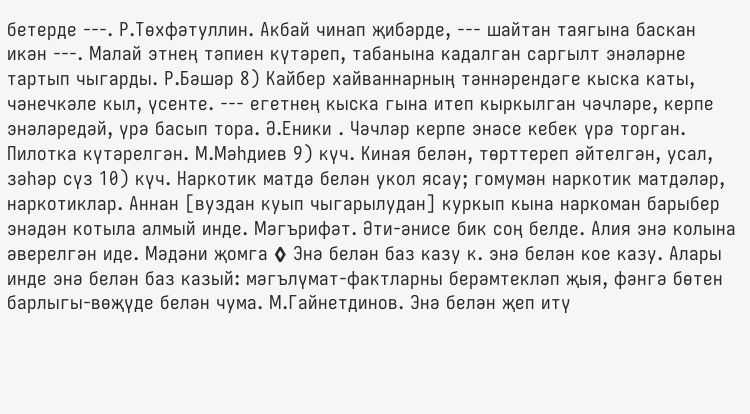бетерде ---. Р.Төхфәтуллин. Акбай чинап җибәрде, --- шайтан таягына баскан икән ---. Малай этнең тәпиен күтәреп, табанына кадалган саргылт энәләрне тартып чыгарды. Р.Бәшәр 8) Кайбер хайваннарның тәннәрендәге кыска каты, чәнечкәле кыл, үсенте. --- егетнең кыска гына итеп кыркылган чәчләре, керпе энәләредәй, үрә басып тора. Ә.Еники . Чәчләр керпе энәсе кебек үрә торган. Пилотка күтәрелгән. М.Мәһдиев 9) күч. Киная белән, төрттереп әйтелгән, усал, зәһәр сүз 10) күч. Наркотик матдә белән укол ясау; гомумән наркотик матдәләр, наркотиклар. Аннан [вуздан куып чыгарылудан] куркып кына наркоман барыбер энәдән котыла алмый инде. Мәгърифәт. Әти-әнисе бик соң белде. Алия энә колына әверелгән иде. Мәдәни җомга ◊ Энә белән баз казу к. энә белән кое казу. Алары инде энә белән баз казый: мәгълүмат-фактларны берәмтекләп җыя, фәнгә бөтен барлыгы-вөҗүде белән чума. М.Гайнетдинов. Энә белән җеп итү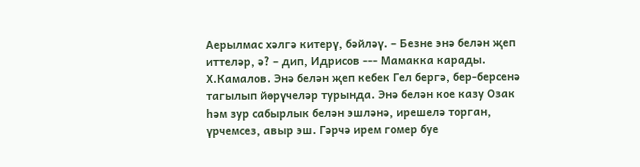Аерылмас хәлгә китерү, бәйләү. – Безне энә белән җеп иттеләр, ә? – дип, Идрисов --- Мамакка карады. Х.Камалов. Энә белән җеп кебек Гел бергә, бер-берсенә тагылып йөрүчеләр турында. Энә белән кое казу Озак һәм зур сабырлык белән эшләнә, ирешелә торган, үрчемсез, авыр эш. Гәрчә ирем гомер буе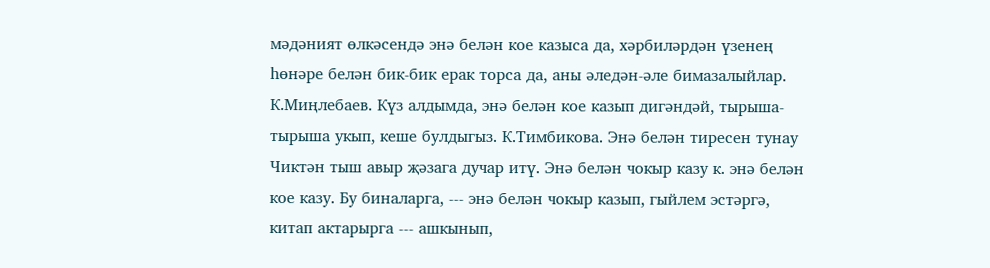мәдәният өлкәсендә энә белән кое казыса да, хәрбиләрдән үзенең һөнәре белән бик-бик ерак торса да, аны әледән-әле бимазалыйлар. К.Миңлебаев. Күз алдымда, энә белән кое казып дигәндәй, тырыша-тырыша укып, кеше булдыгыз. К.Тимбикова. Энә белән тиресен тунау Чиктән тыш авыр җәзага дучар итү. Энә белән чокыр казу к. энә белән кое казу. Бу биналарга, --- энә белән чокыр казып, гыйлем эстәргә, китап актарырга --- ашкынып,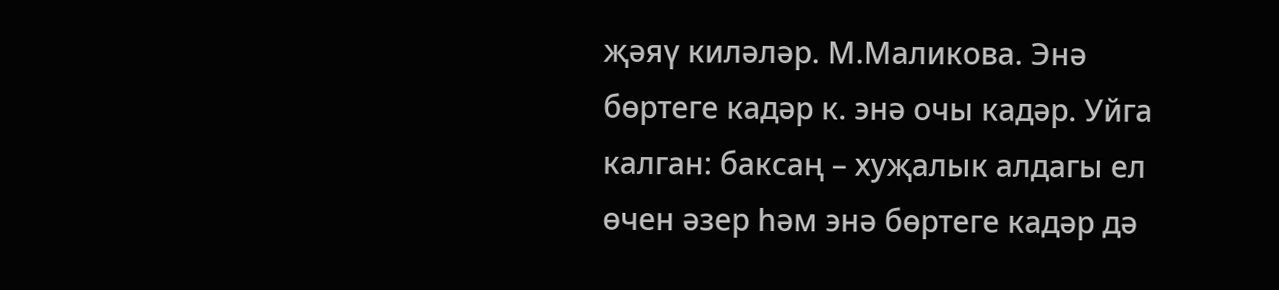җәяү киләләр. М.Маликова. Энә бөртеге кадәр к. энә очы кадәр. Уйга калган: баксаң – хуҗалык алдагы ел өчен әзер һәм энә бөртеге кадәр дә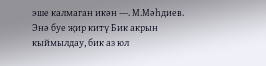эше калмаган икән ---. М.Мәһдиев. Энә буе җир китү Бик акрын кыймылдау, бик аз юл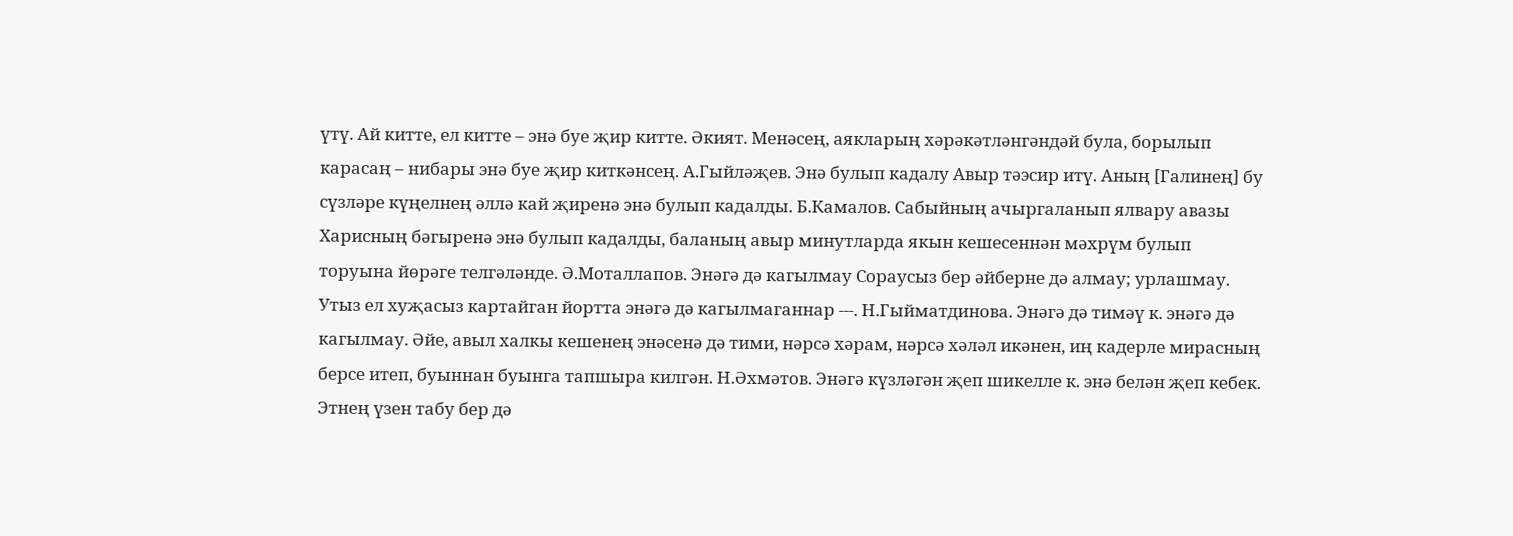үтү. Ай китте, ел китте – энә буе җир китте. Әкият. Менәсең, аякларың хәрәкәтләнгәндәй була, борылып карасаң – нибары энә буе җир киткәнсең. А.Гыйләҗев. Энә булып кадалу Авыр тәэсир итү. Аның [Галинең] бу сүзләре күңелнең әллә кай җиренә энә булып кадалды. Б.Камалов. Сабыйның ачыргаланып ялвару авазы Харисның бәгыренә энә булып кадалды, баланың авыр минутларда якын кешесеннән мәхрүм булып торуына йөрәге телгәләнде. Ә.Моталлапов. Энәгә дә кагылмау Сораусыз бер әйберне дә алмау; урлашмау. Утыз ел хуҗасыз картайган йортта энәгә дә кагылмаганнар ---. Н.Гыйматдинова. Энәгә дә тимәү к. энәгә дә кагылмау. Әйе, авыл халкы кешенең энәсенә дә тими, нәрсә хәрам, нәрсә хәләл икәнен, иң кадерле мирасның берсе итеп, буыннан буынга тапшыра килгән. Н.Әхмәтов. Энәгә күзләгән җеп шикелле к. энә белән җеп кебек. Этнең үзен табу бер дә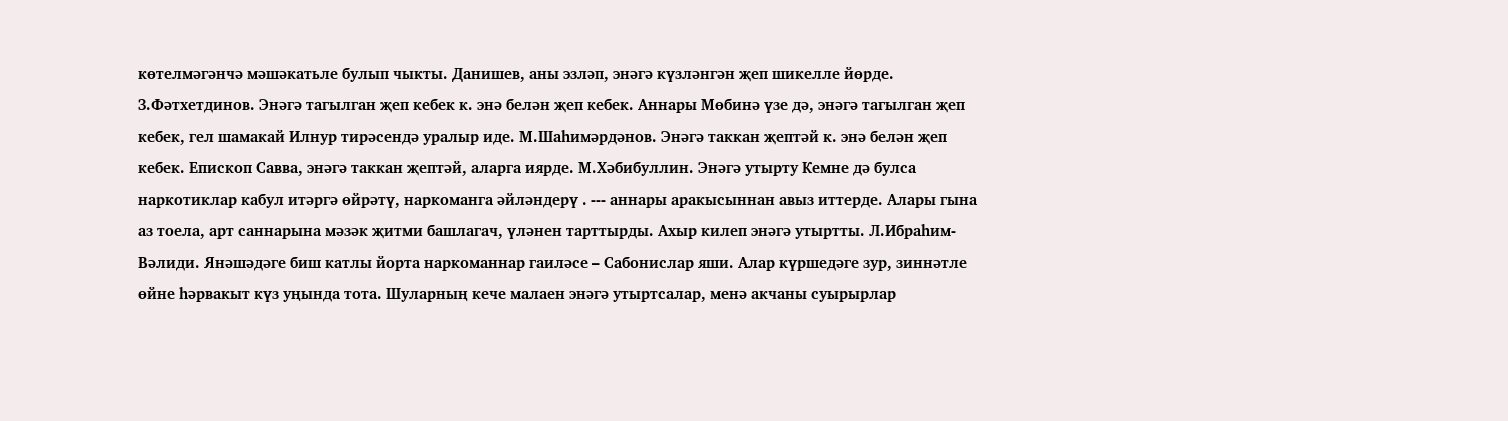көтелмәгәнчә мәшәкатьле булып чыкты. Данишев, аны эзләп, энәгә күзләнгән җеп шикелле йөрде. З.Фәтхетдинов. Энәгә тагылган җеп кебек к. энә белән җеп кебек. Аннары Мөбинә үзе дә, энәгә тагылган җеп кебек, гел шамакай Илнур тирәсендә уралыр иде. М.Шаһимәрдәнов. Энәгә таккан җептәй к. энә белән җеп кебек. Епископ Савва, энәгә таккан җептәй, аларга иярде. М.Хәбибуллин. Энәгә утырту Кемне дә булса наркотиклар кабул итәргә өйрәтү, наркоманга әйләндерү . --- аннары аракысыннан авыз иттерде. Алары гына аз тоела, арт саннарына мәзәк җитми башлагач, үләнен тарттырды. Ахыр килеп энәгә утыртты. Л.Ибраһим-Вәлиди. Янәшәдәге биш катлы йорта наркоманнар гаиләсе – Сабонислар яши. Алар күршедәге зур, зиннәтле өйне һәрвакыт күз уңында тота. Шуларның кече малаен энәгә утыртсалар, менә акчаны суырырлар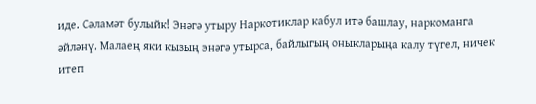иде. Сәламәт булыйк! Энәгә утыру Наркотиклар кабул итә башлау, наркоманга әйләнү. Малаең яки кызың энәгә утырса, байлыгың оныкларыңа калу түгел, ничек итеп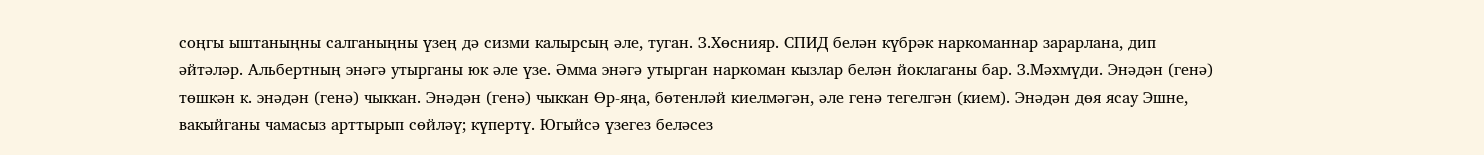соңгы ыштаныңны салганыңны үзең дә сизми калырсың әле, туган. З.Хөснияр. СПИД белән күбрәк наркоманнар зарарлана, дип әйтәләр. Альбертның энәгә утырганы юк әле үзе. Әмма энәгә утырган наркоман кызлар белән йоклаганы бар. З.Мәхмүди. Энәдән (генә) төшкән к. энәдән (генә) чыккан. Энәдән (генә) чыккан Өр-яңа, бөтенләй киелмәгән, әле генә тегелгән (кием). Энәдән дөя ясау Эшне, вакыйганы чамасыз арттырып сөйләү; күпертү. Югыйсә үзегез беләсез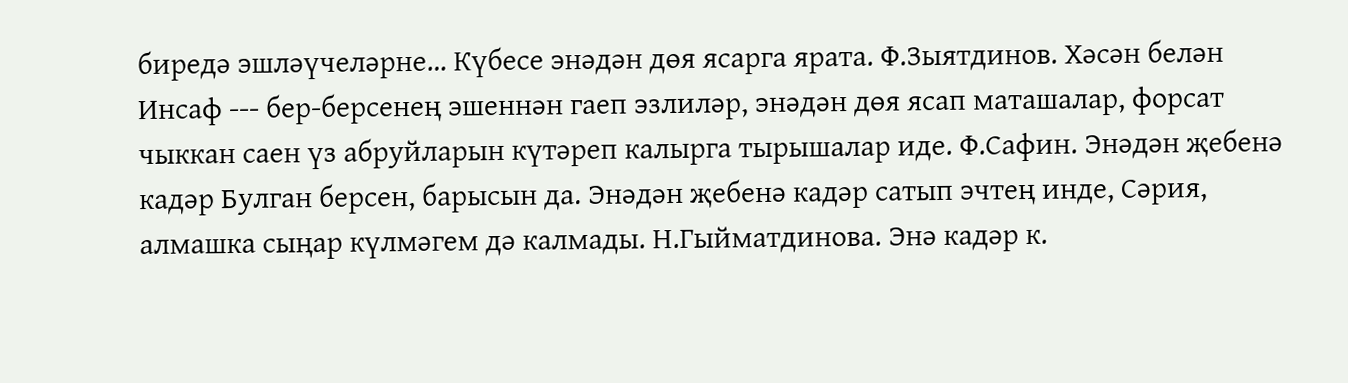биредә эшләүчеләрне… Күбесе энәдән дөя ясарга ярата. Ф.Зыятдинов. Хәсән белән Инсаф --- бер-берсенең эшеннән гаеп эзлиләр, энәдән дөя ясап маташалар, форсат чыккан саен үз абруйларын күтәреп калырга тырышалар иде. Ф.Сафин. Энәдән җебенә кадәр Булган берсен, барысын да. Энәдән җебенә кадәр сатып эчтең инде, Сәрия, алмашка сыңар күлмәгем дә калмады. Н.Гыйматдинова. Энә кадәр к.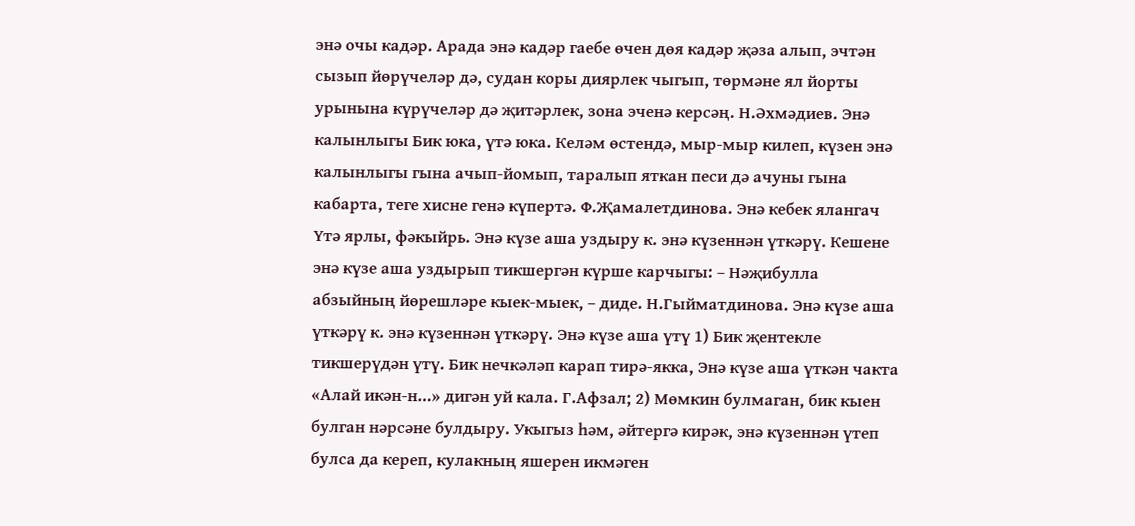энә очы кадәр. Арада энә кадәр гаебе өчен дөя кадәр җәза алып, эчтән сызып йөрүчеләр дә, судан коры диярлек чыгып, төрмәне ял йорты урынына күрүчеләр дә җитәрлек, зона эченә керсәң. Н.Әхмәдиев. Энә калынлыгы Бик юка, үтә юка. Келәм өстендә, мыр-мыр килеп, күзен энә калынлыгы гына ачып-йомып, таралып яткан песи дә ачуны гына кабарта, теге хисне генә күпертә. Ф.Җамалетдинова. Энә кебек ялангач Үтә ярлы, фәкыйрь. Энә күзе аша уздыру к. энә күзеннән үткәрү. Кешене энә күзе аша уздырып тикшергән күрше карчыгы: – Нәҗибулла абзыйның йөрешләре кыек-мыек, – диде. Н.Гыйматдинова. Энә күзе аша үткәрү к. энә күзеннән үткәрү. Энә күзе аша үтү 1) Бик җентекле тикшерүдән үтү. Бик нечкәләп карап тирә-якка, Энә күзе аша үткән чакта «Алай икән-н…» дигән уй кала. Г.Афзал; 2) Мөмкин булмаган, бик кыен булган нәрсәне булдыру. Укыгыз һәм, әйтергә кирәк, энә күзеннән үтеп булса да кереп, кулакның яшерен икмәген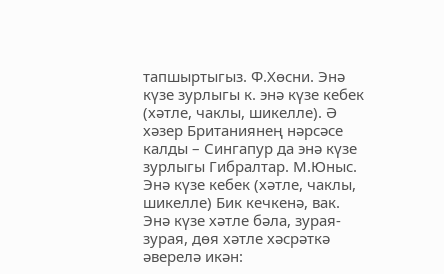тапшыртыгыз. Ф.Хөсни. Энә күзе зурлыгы к. энә күзе кебек (хәтле, чаклы, шикелле). Ә хәзер Британиянең нәрсәсе калды – Сингапур да энә күзе зурлыгы Гибралтар. М.Юныс. Энә күзе кебек (хәтле, чаклы, шикелле) Бик кечкенә, вак. Энә күзе хәтле бәла, зурая-зурая, дөя хәтле хәсрәткә әверелә икән: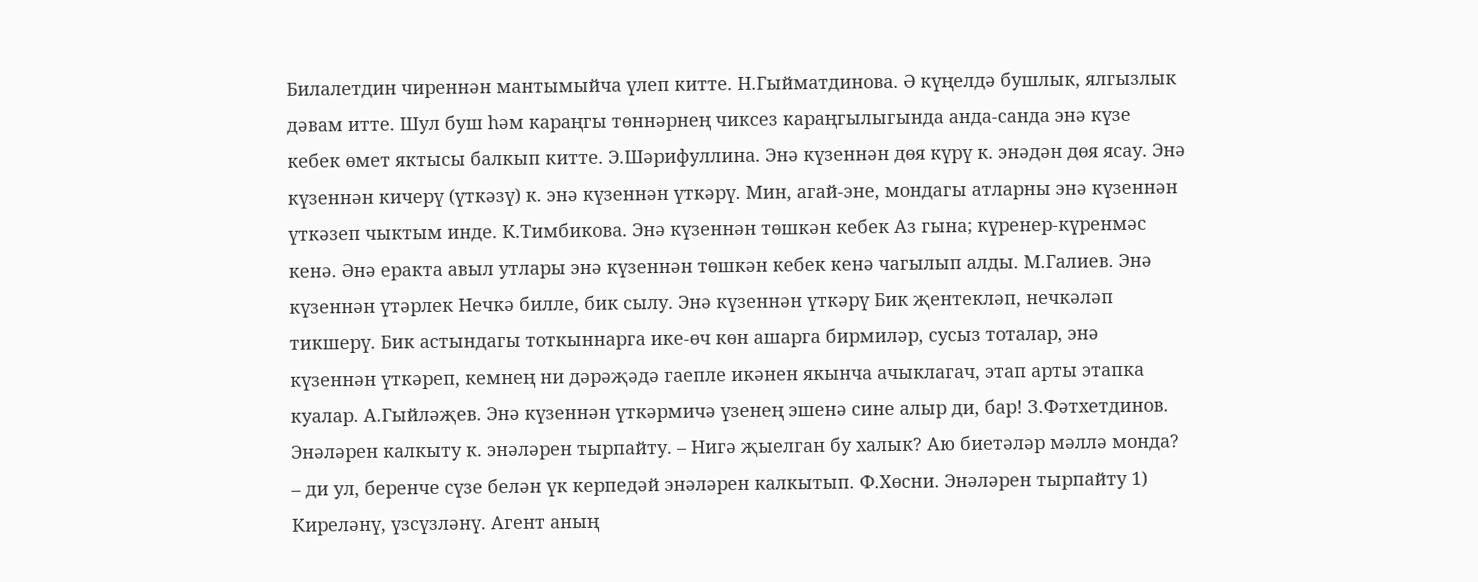Билалетдин чиреннән мантымыйча үлеп китте. Н.Гыйматдинова. Ә күңелдә бушлык, ялгызлык дәвам итте. Шул буш һәм караңгы төннәрнең чиксез караңгылыгында анда-санда энә күзе кебек өмет яктысы балкып китте. Э.Шәрифуллина. Энә күзеннән дөя күрү к. энәдән дөя ясау. Энә күзеннән кичерү (үткәзү) к. энә күзеннән үткәрү. Мин, агай-эне, мондагы атларны энә күзеннән үткәзеп чыктым инде. К.Тимбикова. Энә күзеннән төшкән кебек Аз гына; күренер-күренмәс кенә. Әнә еракта авыл утлары энә күзеннән төшкән кебек кенә чагылып алды. М.Галиев. Энә күзеннән үтәрлек Нечкә билле, бик сылу. Энә күзеннән үткәрү Бик җентекләп, нечкәләп тикшерү. Бик астындагы тоткыннарга ике-өч көн ашарга бирмиләр, сусыз тоталар, энә күзеннән үткәреп, кемнең ни дәрәҗәдә гаепле икәнен якынча ачыклагач, этап арты этапка куалар. А.Гыйләҗев. Энә күзеннән үткәрмичә үзенең эшенә сине алыр ди, бар! З.Фәтхетдинов. Энәләрен калкыту к. энәләрен тырпайту. – Нигә җыелган бу халык? Аю биетәләр мәллә монда? – ди ул, беренче сүзе белән үк керпедәй энәләрен калкытып. Ф.Хөсни. Энәләрен тырпайту 1) Киреләнү, үзсүзләнү. Агент аның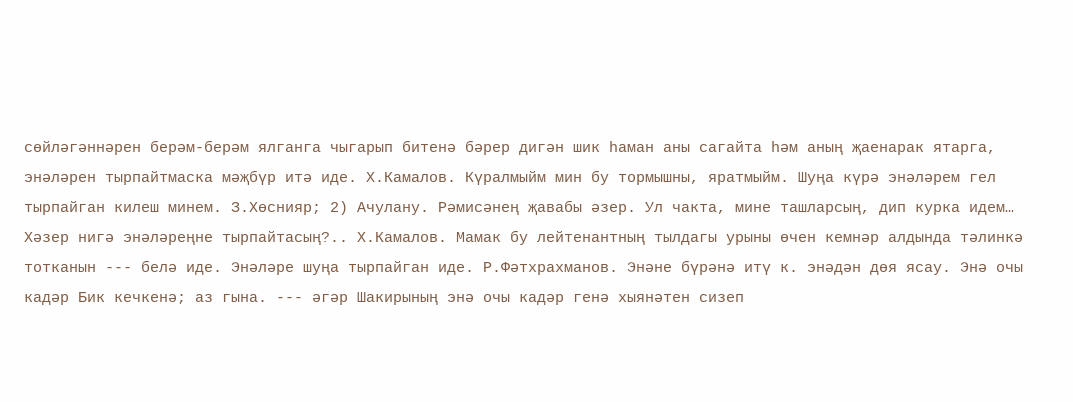сөйләгәннәрен берәм-берәм ялганга чыгарып битенә бәрер дигән шик һаман аны сагайта һәм аның җаенарак ятарга, энәләрен тырпайтмаска мәҗбүр итә иде. Х.Камалов. Күралмыйм мин бу тормышны, яратмыйм. Шуңа күрә энәләрем гел тырпайган килеш минем. З.Хөснияр; 2) Ачулану. Рәмисәнең җавабы әзер. Ул чакта, мине ташларсың, дип курка идем… Хәзер нигә энәләреңне тырпайтасың?.. Х.Камалов. Мамак бу лейтенантның тылдагы урыны өчен кемнәр алдында тәлинкә тотканын --- белә иде. Энәләре шуңа тырпайган иде. Р.Фәтхрахманов. Энәне бүрәнә итү к. энәдән дөя ясау. Энә очы кадәр Бик кечкенә; аз гына. --- әгәр Шакирының энә очы кадәр генә хыянәтен сизеп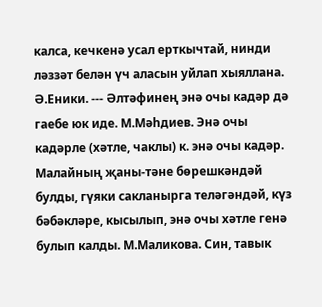калса, кечкенә усал ерткычтай, нинди ләззәт белән үч аласын уйлап хыяллана. Ә.Еники. --- Әлтәфинең энә очы кадәр дә гаебе юк иде. М.Мәһдиев. Энә очы кадәрле (хәтле, чаклы) к. энә очы кадәр. Малайның җаны-тәне бөрешкәндәй булды, гүяки сакланырга теләгәндәй, күз бәбәкләре, кысылып, энә очы хәтле генә булып калды. М.Маликова. Син, тавык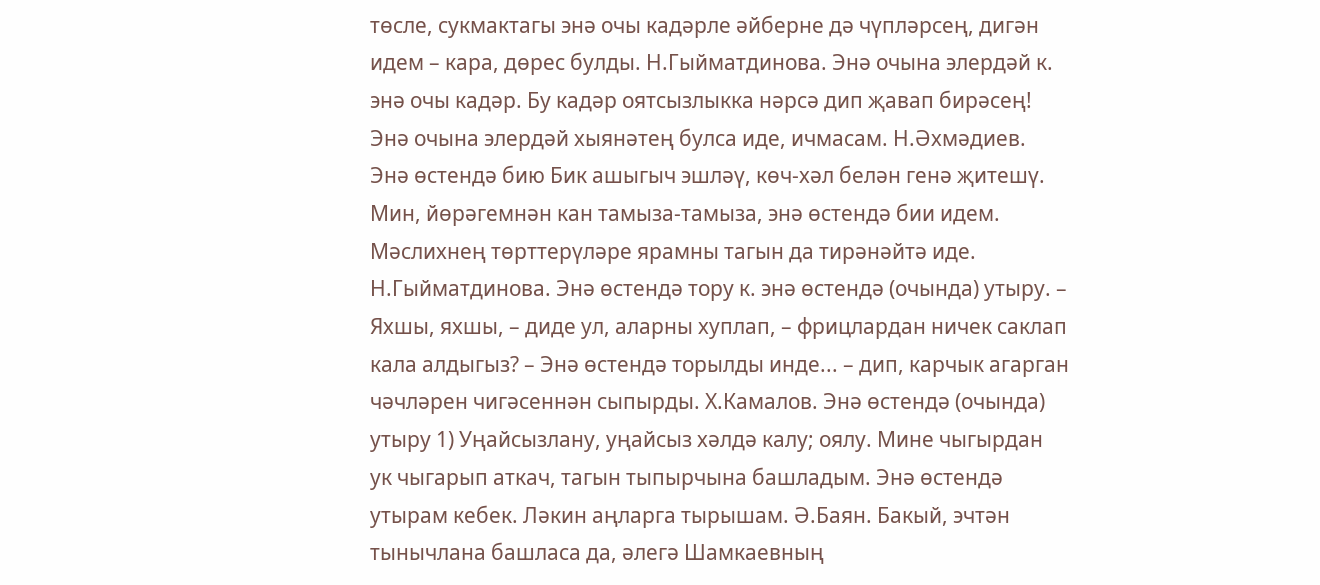төсле, сукмактагы энә очы кадәрле әйберне дә чүпләрсең, дигән идем – кара, дөрес булды. Н.Гыйматдинова. Энә очына элердәй к. энә очы кадәр. Бу кадәр оятсызлыкка нәрсә дип җавап бирәсең! Энә очына элердәй хыянәтең булса иде, ичмасам. Н.Әхмәдиев. Энә өстендә бию Бик ашыгыч эшләү, көч-хәл белән генә җитешү. Мин, йөрәгемнән кан тамыза-тамыза, энә өстендә бии идем. Мәслихнең төрттерүләре ярамны тагын да тирәнәйтә иде. Н.Гыйматдинова. Энә өстендә тору к. энә өстендә (очында) утыру. – Яхшы, яхшы, – диде ул, аларны хуплап, – фрицлардан ничек саклап кала алдыгыз? – Энә өстендә торылды инде... – дип, карчык агарган чәчләрен чигәсеннән сыпырды. Х.Камалов. Энә өстендә (очында) утыру 1) Уңайсызлану, уңайсыз хәлдә калу; оялу. Мине чыгырдан ук чыгарып аткач, тагын тыпырчына башладым. Энә өстендә утырам кебек. Ләкин аңларга тырышам. Ә.Баян. Бакый, эчтән тынычлана башласа да, әлегә Шамкаевның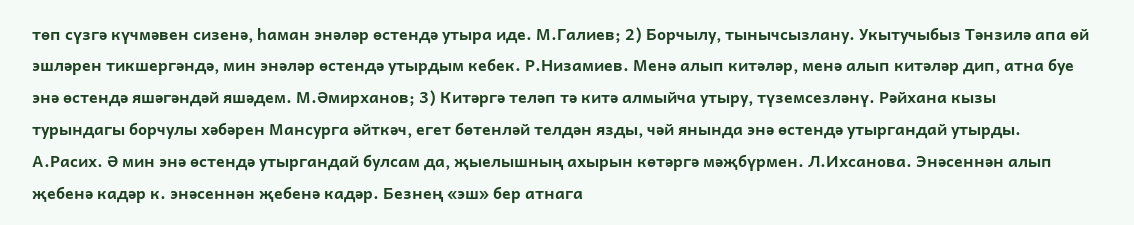төп сүзгә күчмәвен сизенә, һаман энәләр өстендә утыра иде. М.Галиев; 2) Борчылу, тынычсызлану. Укытучыбыз Тәнзилә апа өй эшләрен тикшергәндә, мин энәләр өстендә утырдым кебек. Р.Низамиев. Менә алып китәләр, менә алып китәләр дип, атна буе энә өстендә яшәгәндәй яшәдем. М.Әмирханов; 3) Китәргә теләп тә китә алмыйча утыру, түземсезләнү. Рәйхана кызы турындагы борчулы хәбәрен Мансурга әйткәч, егет бөтенләй телдән язды, чәй янында энә өстендә утыргандай утырды. А.Расих. Ә мин энә өстендә утыргандай булсам да, җыелышның ахырын көтәргә мәҗбүрмен. Л.Ихсанова. Энәсеннән алып җебенә кадәр к. энәсеннән җебенә кадәр. Безнең «эш» бер атнага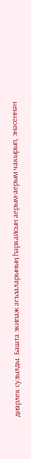диярлек сузылды. Башта экипаж әгъзаларының һәркайсын аерым-аерым чакырып, энәсеннән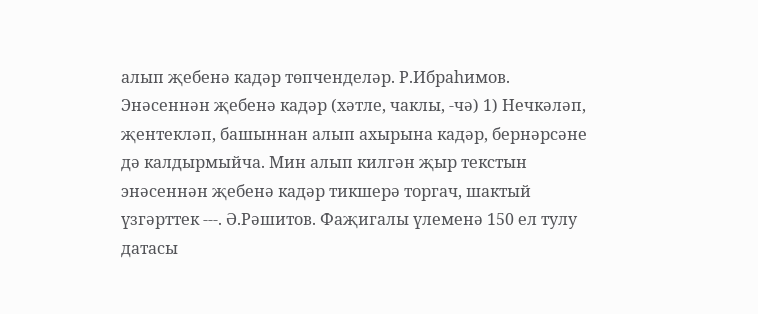алып җебенә кадәр төпченделәр. Р.Ибраһимов. Энәсеннән җебенә кадәр (хәтле, чаклы, -чә) 1) Нечкәләп, җентекләп, башыннан алып ахырына кадәр, бернәрсәне дә калдырмыйча. Мин алып килгән җыр текстын энәсеннән җебенә кадәр тикшерә торгач, шактый үзгәрттек ---. Ә.Рәшитов. Фаҗигалы үлеменә 150 ел тулу датасы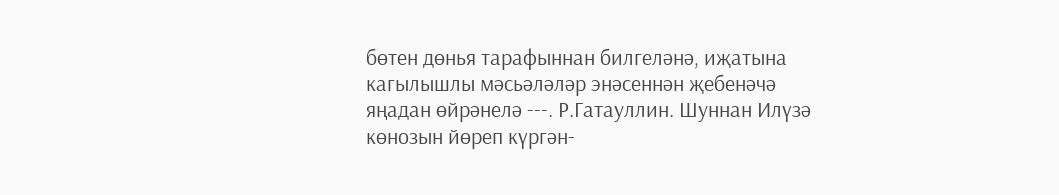бөтен дөнья тарафыннан билгеләнә, иҗатына кагылышлы мәсьәләләр энәсеннән җебенәчә яңадан өйрәнелә ---. Р.Гатауллин. Шуннан Илүзә көнозын йөреп күргән-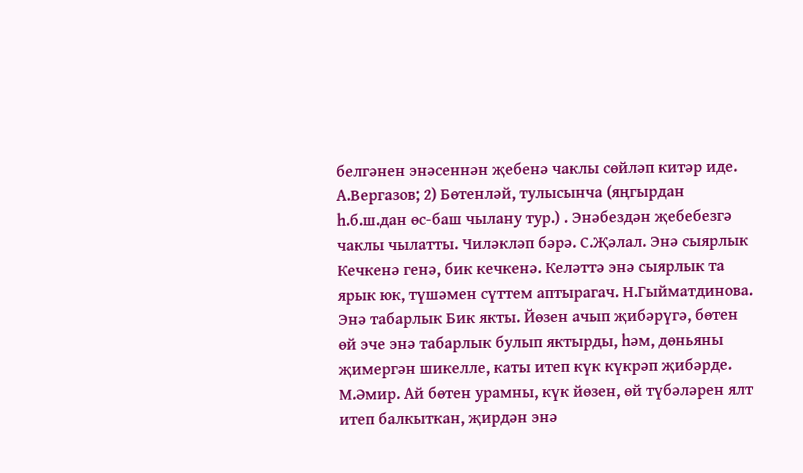белгәнен энәсеннән җебенә чаклы сөйләп китәр иде. А.Вергазов; 2) Бөтенләй, тулысынча (яңгырдан һ.б.ш.дан өс-баш чылану тур.) . Энәбездән җебебезгә чаклы чылатты. Чиләкләп бәрә. С.Җәлал. Энә сыярлык Кечкенә генә, бик кечкенә. Келәттә энә сыярлык та ярык юк, түшәмен сүттем аптырагач. Н.Гыйматдинова. Энә табарлык Бик якты. Йөзен ачып җибәрүгә, бөтен өй эче энә табарлык булып яктырды, һәм, дөньяны җимергән шикелле, каты итеп күк күкрәп җибәрде. М.Әмир. Ай бөтен урамны, күк йөзен, өй түбәләрен ялт итеп балкыткан, җирдән энә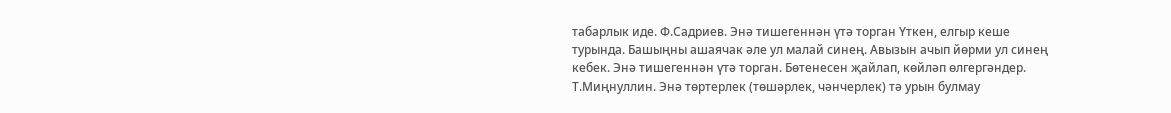табарлык иде. Ф.Садриев. Энә тишегеннән үтә торган Үткен, елгыр кеше турында. Башыңны ашаячак әле ул малай синең. Авызын ачып йөрми ул синең кебек. Энә тишегеннән үтә торган. Бөтенесен җайлап, көйләп өлгергәндер. Т.Миңнуллин. Энә төртерлек (төшәрлек, чәнчерлек) тә урын булмау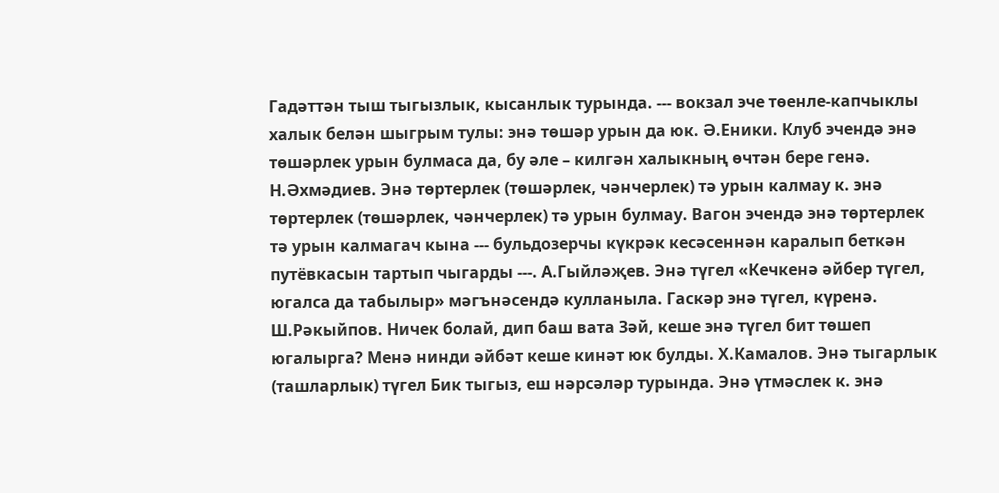Гадәттән тыш тыгызлык, кысанлык турында. --- вокзал эче төенле-капчыклы халык белән шыгрым тулы: энә төшәр урын да юк. Ә.Еники. Клуб эчендә энә төшәрлек урын булмаса да, бу әле – килгән халыкның өчтән бере генә. Н.Әхмәдиев. Энә төртерлек (төшәрлек, чәнчерлек) тә урын калмау к. энә төртерлек (төшәрлек, чәнчерлек) тә урын булмау. Вагон эчендә энә төртерлек тә урын калмагач кына --- бульдозерчы күкрәк кесәсеннән каралып беткән путёвкасын тартып чыгарды ---. А.Гыйләҗев. Энә түгел «Кечкенә әйбер түгел, югалса да табылыр» мәгънәсендә кулланыла. Гаскәр энә түгел, күренә. Ш.Рәкыйпов. Ничек болай, дип баш вата Зәй, кеше энә түгел бит төшеп югалырга? Менә нинди әйбәт кеше кинәт юк булды. Х.Камалов. Энә тыгарлык (ташларлык) түгел Бик тыгыз, еш нәрсәләр турында. Энә үтмәслек к. энә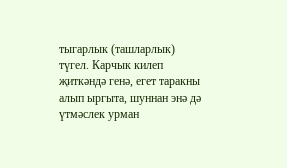тыгарлык (ташларлык) түгел. Карчык килеп җиткәндә генә, егет таракны алып ыргыта, шуннан энә дә үтмәслек урман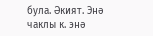була. Әкият. Энә чаклы к. энә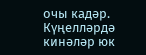очы кадәр. Күңелләрдә кинәләр юк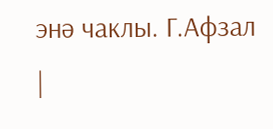энә чаклы. Г.Афзал |